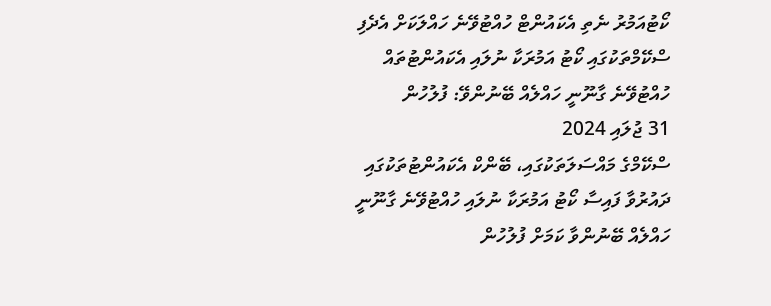ކޯޓުއަމުރު ނެތި އެކައުންޓް ހުއްޓުވޭނެ ހައްލަކަށް އެދެފި
ސްކޭމްތަކުގައި ކޯޓު އަމުރަކާ ނުލައި އެކައުންޓުތައް ހުއްޓުވޭނެ ގާނޫނީ ހައްލެއް ބޭނުންވޭ: ފުލުހުން
31 ޖުލައި 2024
ސްކޭމްގެ މައްސަލަތަކުގައި، ބޭންކް އެކައުންޓުތަކުގައި ދައުރުވާ ފައިސާ ކޯޓު އަމުރަކާ ނުލައި ހުއްޓުވޭނެ ގާނޫނީ ހައްލެއް ބޭނުންވާ ކަމަށް ފުލުހުން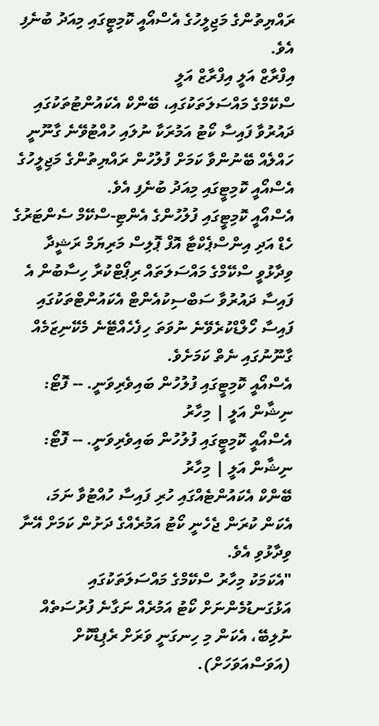ރައްޔިތުންގެ މަޖިލީހުގެ އެސްއޯއީ ކޮމިޓީގައި މިއަދު ބުނެފި އެވެ.
އިފްރާޒް އަލީ އިފްރާޒް އަލީ
ސްކޭމްގެ މައްސަލަތަކުގައި، ބޭންކް އެކައުންޓުތަކުގައި ދައުރުވާ ފައިސާ ކޯޓު އަމުރަކާ ނުލައި ހުއްޓުވޭނެ ގާނޫނީ ހައްލެއް ބޭނުންވާ ކަމަށް ފުލުހުން ރައްޔިތުންގެ މަޖިލީހުގެ އެސްއޯއީ ކޮމިޓީގައި މިއަދު ބުނެފި އެވެ.
އެސްއޯއީ ކޮމިޓީގައި ފުލުހުންގެ އެންޓި-ސްކޭމް ސެންޓަރުގެ ހެޑް އަދި އިންސްޕެކްޓާ އޮފް ޕޮލިސް މަރިޔަމް ރަޝީދާ ވިދާޅުވީ ސްކޭމްގެ މައްސަލަތައް ރިޕޯޓްކުރާ ހިސާބުން އެ ފައިސާ ދައުރުވާ ސަބްސިކުއެންޓް އެކައުންޓްތަކުގައި ފައިސާ ހޯލްޑްކުރެވޭނެ ނުވަތަ ހިފެހެއްޓޭނެ މެކޭނިޒަމެއް ގާނޫނުގައި ނެތް ކަމަށެވެ.
އެސްއޯއީ ކޮމިޓީގައި ފުލުހުން ބައިވެރިވަނީ. -- ފޮޓޯ: ނިޝާން އަލީ | މިހާރު
އެސްއޯއީ ކޮމިޓީގައި ފުލުހުން ބައިވެރިވަނީ. -- ފޮޓޯ: ނިޝާން އަލީ | މިހާރު
ބޭންކް އެކައުންޓެއްގައި ހުރި ފައިސާ ހުއްޓުވާ ނަމަ، އެކަން ކުރަން ޖެހެނީ ކޯޓު އަމުރެއްގެ ދަށުން ކަމަށް އޭނާ ވިދާޅުވި އެވެ.
"އެކަމަކު މިހާރު ސްކޭމްގެ މައްސަލަތަކުގައި އަޅުގަނޑުމެންނަށް ކޯޓު އަމުރެއް ނަގާނެ ފުރުސަތެއް ނުލިބޭ، އެކަން މި ހިނގަނީ ވަރަށް ރެޕިޑްކޮށް (އަވަސްއަވަހަށް).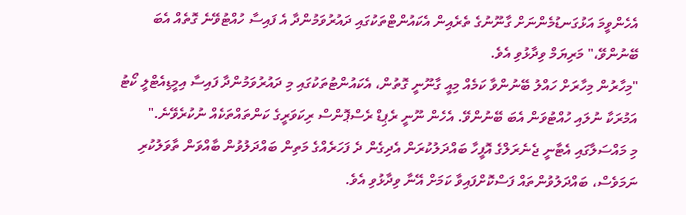އެހެންވީމަ އަޅުގަނޑުމެންނަށް ގާނޫނުގެ ތެރެއިން އެކައުންޓްތަކުގައި ދައުރުވަމުންދާ އެ ފައިސާ ހުއްޓުވޭނެ ގޮތެއް އެބަ ބޭނުންވޭ،" މަރިޔަމް ވިދާޅުވި އެވެ.
"މިހާރުން މިހާރަށް ހައްލު ބޭނުންވާ ކަމެއް މިއީ ގާނޫނީ ގޮތުން، އެކައުންޓުތަކުގައި މި ދައުރުވަމުންދާ ފައިސާ އިމީޑިއެޓްލީ ކޯޓު އަމުރަކާ ނުލައި ހުއްޓުވަން އެބަ ބޭނުންވޭ. އެހެން ނޫނީ ރެޕިޑް ރެސްޕޮންސް ރިކަވަރީގެ ކަންތައްތަކެއް ނުކުރެވޭނެ."
މި މައްސަލާގައި އެޓާނީ ޖެނެރަލްގެ އޮފީހާ ބައްދަލުކުރަން އެދިގެން ދެ ފަހަރެއްގެ މަތިން ބައްދަލުވުން ބާއްވަން ތާވަލުކުރި ނަމަވެސް، ބައްދަލުވުންތައް ފަސްކޮށްފައިވާ ކަމަށް އޭނާ ވިދާޅުވި އެވެ.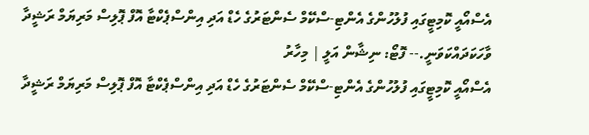އެސްއޯއީ ކޮމިޓީގައި ފުލުހުންގެ އެންޓި-ސްކޭމް ސެންޓަރުގެ ހެޑް އަދި އިންސްޕެކްޓާ އޮފް ޕޮލިސް މަރިޔަމް ރަޝީދާ ވާހަކަދައްކަވަނީ.-- ފޮޓޯ: ނިޝާން އަލީ | މިހާރު
އެސްއޯއީ ކޮމިޓީގައި ފުލުހުންގެ އެންޓި-ސްކޭމް ސެންޓަރުގެ ހެޑް އަދި އިންސްޕެކްޓާ އޮފް ޕޮލިސް މަރިޔަމް ރަޝީދާ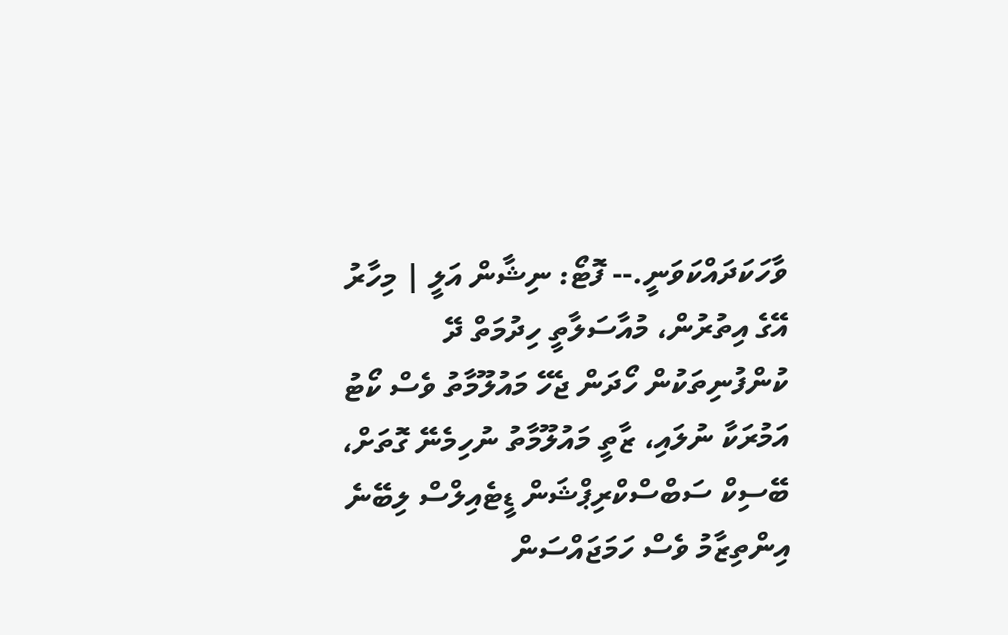ވާހަކަދައްކަވަނީ.-- ފޮޓޯ: ނިޝާން އަލީ | މިހާރު
އޭގެ އިތުރުން، މުއާސަލާތީ ހިދުމަތް ދޭ ކުންފުނިތަކުން ހޯދަން ޖެހޭ މައުލޫމާތު ވެސް ކޯޓު އަމުރަކާ ނުލައި، ޒާތީ މައުލޫމާތު ނުހިމެނޭ ގޮތަށް، ބޭސިކް ސަބްސްކްރިޕްޝަން ޑީޓެއިލްސް ލިބޭނެ އިންތިޒާމު ވެސް ހަމަޖައްސަން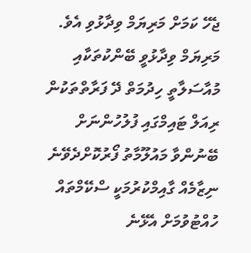ޖެހޭ ކަމަށް މަރިޔަމް ވިދާޅުވި އެވެ.
މަރިޔަމް ވިދާޅުވީ ބޭންކުތަކާއި މުއާސަލާތީ ހިދުމަތް ދޭ ފަރާތްތަކުން ރިއަލް ޓައިމްގައި ފުލުހުންނަށް ބޭނުންވާ މައުލޫމާތު ފޯރުކޮށްދެވޭނެ ނިޒާމެއް ގާއިމްކުރުމަކީ ސްކޭމްތައް ހުއްޓުވުމަށް އެޅޭނެ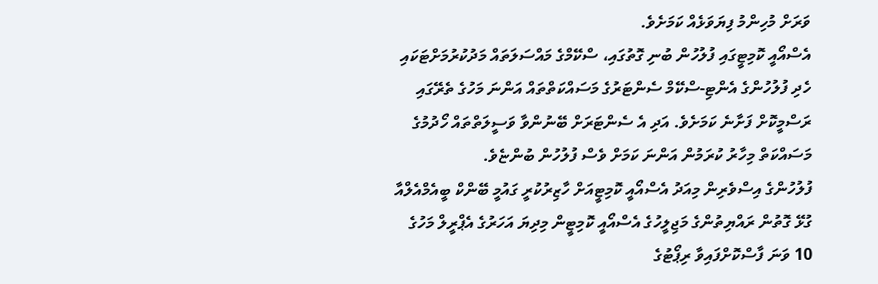ވަރަށް މުހިންމު ފިޔަވަޅެއް ކަމަށެވެ.
އެސްއޯއީ ކޮމިޓީގައި ފުލުހުން ބުނި ގޮތުގައި، ސްކޭމްގެ މައްސަލަތައް މަދުކުރުމަށްޓަކައި ހެދި ފުލުހުންގެ އެންޓި-ސްކޭމް ސެންޓަރުގެ މަސައްކަތްތައް އަންނަ މަހުގެ ތެރޭގައި ރަސްމީކޮށް ފަށާނެ ކަމަށެވެ. އަދި އެ ސެންޓަރަށް ބޭނުންވާ ވަސީލަތްތައް ހޯދުމުގެ މަސައްކަތް މިހާރު ކުރަމުން އަންނަ ކަމަށް ވެސް ފުލުހުން ބުންޏެވެ.
ފުލުހުންގެ އިސްވެރިން މިއަދު އެސްއޯއީ ކޮމިޓީއަށް ހާޒިރުކުރީ ގައުމީ ބޭންކް ބީއެމްއެލްއާ ގުޅޭ ގޮތުން ރައްޔިތުންގެ މަޖިލީހުގެ އެސްއޯއީ ކޮމިޓީން މިދިޔަ އަހަރުގެ އެޕްރީލް މަހުގެ 10 ވަނަ ފާސްކޮށްފައިވާ ރިޕޯޓުގެ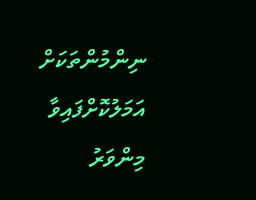ނިންމުންތަކަށް އަމަލުކޮށްފައިވާ މިންވަރު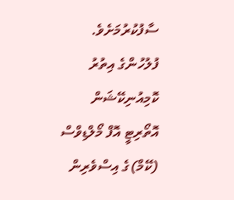ސާފުކުރުމަށެވެ. ފުލުހުންގެ އިތުރު ކޮމިއުނިކޭޝަން އޮތޯރިޓީ އޮފް މޯލްޑިވްސް (ކޭމް)ގެ އިސްވެރިން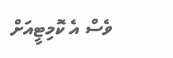ވެސް އެ ކޮމިޓީއަށް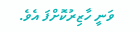ވަނީ ހާޒިރުކޮށްފަ އެވެ.